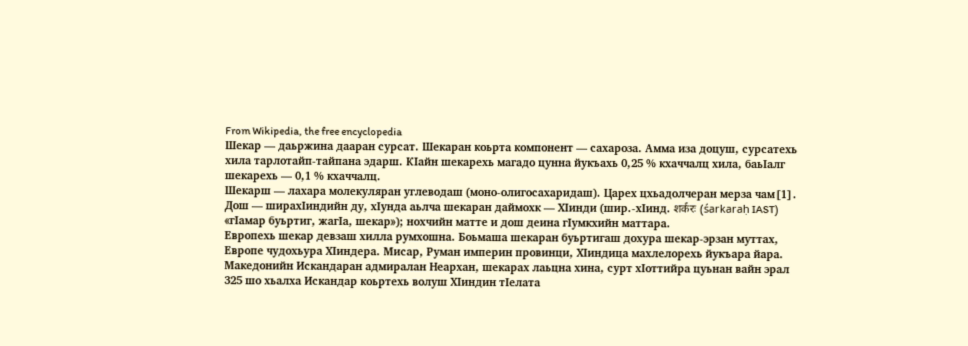From Wikipedia, the free encyclopedia
Шекар — даьржина дааран сурсат. Шекаран коьрта компонент — сахароза. Амма иза доцуш, сурсатехь хила тарлотайп-тайпана эдарш. КӀайн шекарехь магадо цунна йукъахь 0,25 % кхаччалц хила, баьӀалг шекарехь — 0,1 % кхаччалц.
Шекарш — лахара молекуляран углеводаш (моно-олигосахаридаш). Царех цхьадолчеран мерза чам[1].
Дош — ширахӀиндийн ду, хӀунда аьлча шекаран даймохк — ХӀинди (шир.-хӀинд. शर्करः (śarkaraḥ IAST) «гӀамар буьртиг, жагӀа, шекар»); нохчийн матте и дош деина гӀумкхийн маттара.
Европехь шекар девзаш хилла румхошна. Боьмаша шекаран буьртигаш дохура шекар-эрзан муттах, Европе чудохьура ХӀиндера. Мисар, Руман империн провинци, ХӀиндица махлелорехь йукъара йара.
Македонийн Искандаран адмиралан Неархан, шекарах лаьцна хина, сурт хӀоттийра цуьнан вайн эрал 325 шо хьалха Искандар коьртехь волуш ХӀиндин тӀелата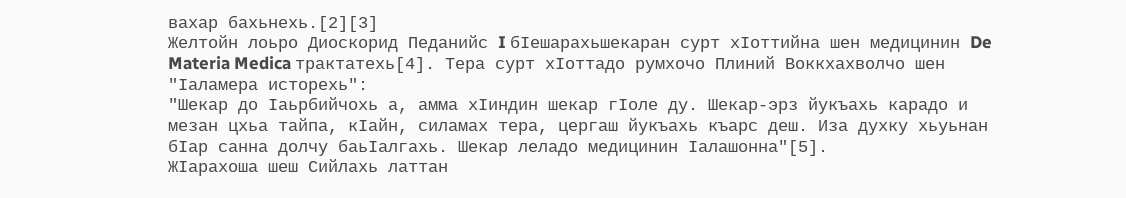вахар бахьнехь.[2][3]
Желтойн лоьро Диоскорид Педанийс I бӀешарахьшекаран сурт хӀоттийна шен медицинин De Materia Medica трактатехь[4]. Тера сурт хӀоттадо румхочо Плиний Воккхахволчо шен "Ӏаламера исторехь":
"Шекар до Ӏаьрбийчохь а, амма хӀиндин шекар гӀоле ду. Шекар-эрз йукъахь карадо и мезан цхьа тайпа, кӀайн, силамах тера, цергаш йукъахь къарс деш. Иза духку хьуьнан бӀар санна долчу баьӀалгахь. Шекар леладо медицинин Ӏалашонна"[5].
ЖӀарахоша шеш Сийлахь латтан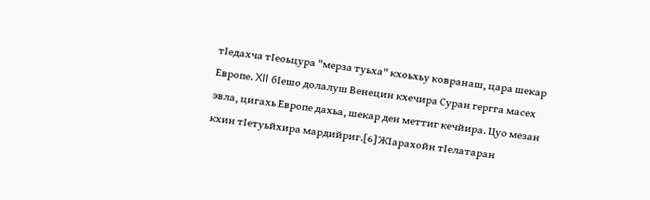тӀедахча тӀеоьцура "мерза туьха" кхоьхьу ковранаш, цара шекар Европе. XII бӀешо долалуш Венецин кхечира Суран гергга масех эвла, цигахь Европе дахьа, шекар ден меттиг кечйира. Цуо мезан кхин тӀетуьйхира мардийриг.[6] ЖӀарахойн тӀелатаран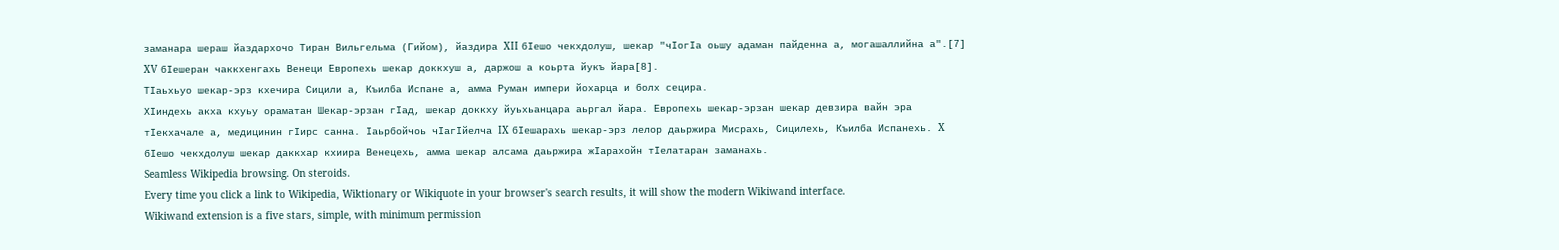заманара шераш йаздархочо Тиран Вильгельма (Гийом), йаздира XII бӀешо чекхдолуш, шекар "чӀогӀа оьшу адаман пайденна а, могашаллийна а".[7] XV бӀешеран чаккхенгахь Венеци Европехь шекар доккхуш а, даржош а коьрта йукъ йара[8].
ТӀаьхьуо шекар-эрз кхечира Сицили а, Къилба Испане а, амма Руман импери йохарца и болх сецира.
ХӀиндехь акха кхуьу ораматан Шекар-эрзан гӀад, шекар доккху йуьхьанцара аьргал йара. Европехь шекар-эрзан шекар девзира вайн эра тӀекхачале а, медицинин гӀирс санна. Ӏаьрбойчоь чӀагӀйелча IX бӀешарахь шекар-эрз лелор даьржира Мисрахь, Сицилехь, Къилба Испанехь. X бӀешо чекхдолуш шекар даккхар кхиира Венецехь, амма шекар алсама даьржира жӀарахойн тӀелатаран заманахь.
Seamless Wikipedia browsing. On steroids.
Every time you click a link to Wikipedia, Wiktionary or Wikiquote in your browser's search results, it will show the modern Wikiwand interface.
Wikiwand extension is a five stars, simple, with minimum permission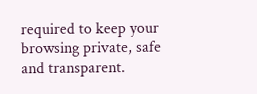required to keep your browsing private, safe and transparent.